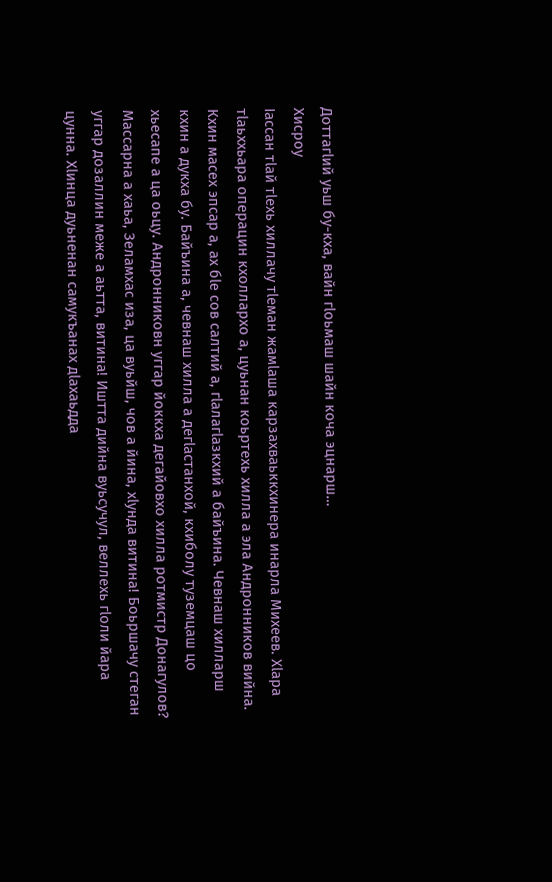Доттагӏий уьш бу-кха, вайн гӏоьмаш шайн коча эцнарш…
Хисроу
Ӏассан тӏай тӏехь хиллачу тӏеман жамӏаша карзахваьккхинера инарла Михеев. Хӏара тӏаьххьара операцин кхоллархо а, цуьнан коьртехь хилла а эла Андронников вийна. Кхин масех эпсар а, ах бӏе сов салтий а, гӏалагӏазкхий а байъина. Чевнаш хилларш кхин а дукха бу. Байъина а, чевнаш хилла а дегӏастанхой, кхиболу туземцаш цо хьесапе а ца оьцу. Андронниковн уггар йоккха дегайовхо хилла ротмистр Донагулов? Массарна а хаьа, Зеламхас иза, ца вуьйш, чов а йина, хӏунда витина! Боьршачу стеган уггар дозаллин меже а аьтта, витина! Иштта дийна вуьсучул, веллехь гӏоли йара цунна. Хӏинца дуьненан самукъанах дӏахаьдда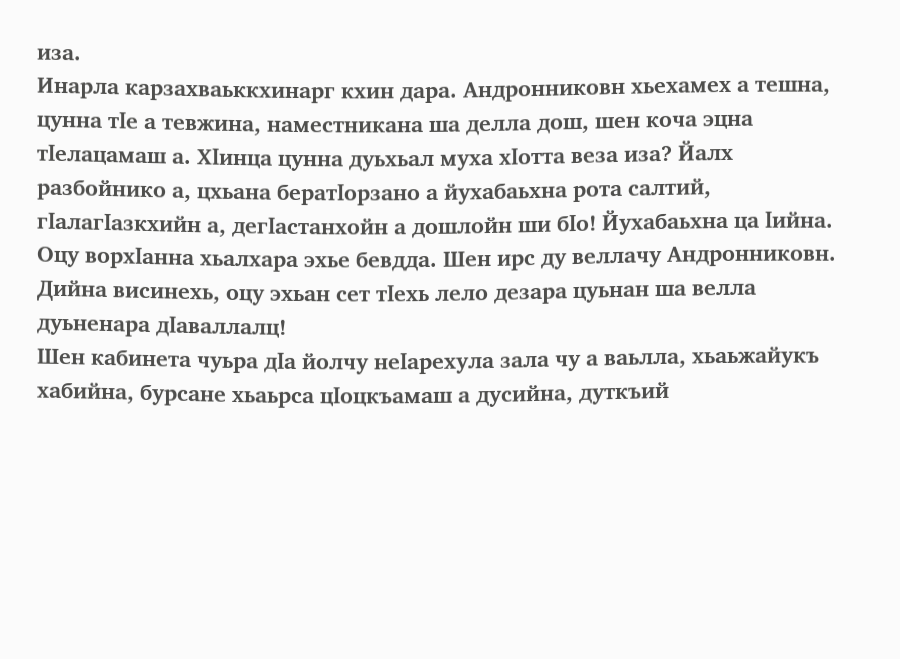иза.
Инарла карзахваьккхинарг кхин дара. Андронниковн хьехамех а тешна, цунна тӏе а тевжина, наместникана ша делла дош, шен коча эцна тӏелацамаш а. Хӏинца цунна дуьхьал муха хӏотта веза иза? Йалх разбойнико а, цхьана бератӏорзано а йухабаьхна рота салтий, гӏалагӏазкхийн а, дегӏастанхойн а дошлойн ши бӏо! Йухабаьхна ца ӏийна. Оцу ворхӏанна хьалхара эхье бевдда. Шен ирс ду веллачу Андронниковн. Дийна висинехь, оцу эхьан сет тӏехь лело дезара цуьнан ша велла дуьненара дӏаваллалц!
Шен кабинета чуьра дӏа йолчу неӏарехула зала чу а ваьлла, хьаьжайукъ хабийна, бурсане хьаьрса цӏоцкъамаш а дусийна, дуткъий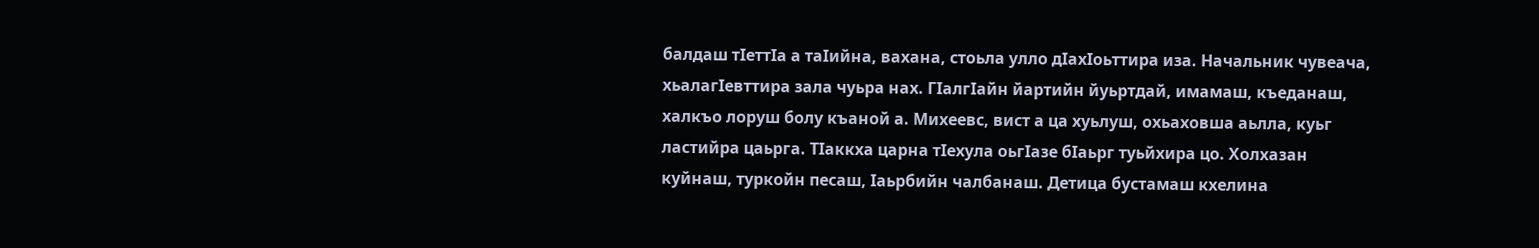балдаш тӏеттӏа а таӏийна, вахана, стоьла улло дӏахӏоьттира иза. Начальник чувеача, хьалагӏевттира зала чуьра нах. Гӏалгӏайн йартийн йуьртдай, имамаш, къеданаш, халкъо лоруш болу къаной а. Михеевс, вист а ца хуьлуш, охьаховша аьлла, куьг ластийра цаьрга. Тӏаккха царна тӏехула оьгӏазе бӏаьрг туьйхира цо. Холхазан куйнаш, туркойн песаш, ӏаьрбийн чалбанаш. Детица бустамаш кхелина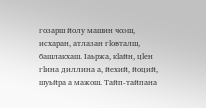гозарш йолу машин чоэш, исхаран, атлазан гӏовталш, башлакхаш. Ӏаьржа, кӏайн, цӏен гӏина диллина а, йехий, йоций, шуьйра а мажош. Тайп-тайпана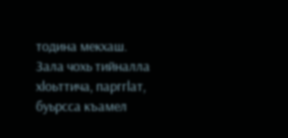тодина мекхаш.
Зала чохь тийналла хӏоьттича, парггӏат, буьрсса къамел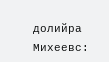долийра Михеевс: